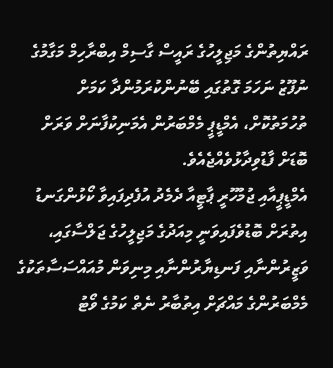ރައްޔިތުންގެ މަޖިލީހުގެ ރައީސް ގާސިމް އިބްރާހިމް މަގާމުގެ ނުފޫޒު ނަހަމަ ގޮތުގައި ބޭނުންކުރަމުންދާ ކަމަށް ތުހުމަތުކޮށް، އެމްޑީޕީ މެމްބަރުން އެމަނިކުފާނަށް ވަރަށް ބޮޑަށް ފާޑުވިދާޅުވެއްޖެއެވެ.
އެމްޑީޕީއާއި ޖުމުހޫރީ ޕާޓީއާ ދެމެދު އުފެދިފައިވާ ކޯޅުންގަނޑު އިތުރަށް ބޮޑުވެފައިވަނީ މިއަދުގެ މަޖިލީހުގެ ޖަލްސާގައި، ވަޒީރުންނާއި ފަނޑިޔާރުންނާއި މިނިވަން މުއައްސަސާތަކުގެ މެމްބަރުންގެ މައްޗަށް އިތުބާރު ނެތް ކަމުގެ ވޯޓު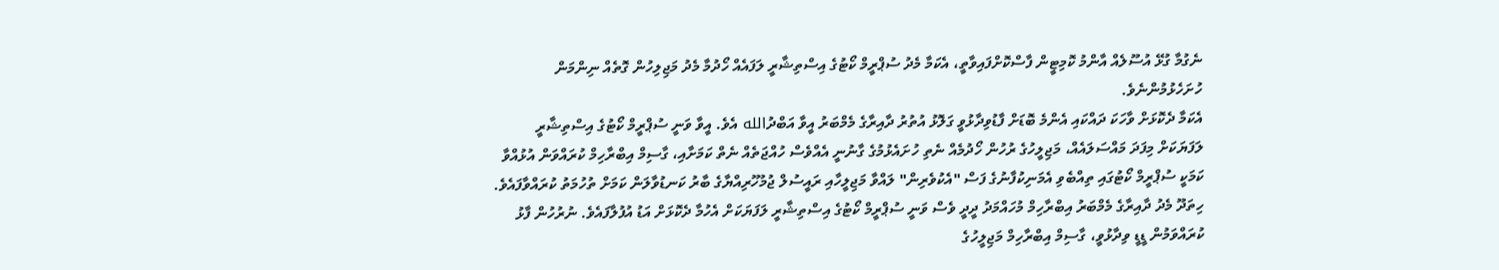ނެގުމާ ގުޅޭ އުސޫލެއް އާންމު ކޮމިޓީން ފާސްކޮށްފައިވާތީ، އެކަމާ މެދު ސުޕްރީމް ކޯޓުގެ އިސްތިޝާރީ ލަފައެއް ހޯދުމާ މެދު މަޖިލިހުން ގޮތެއް ނިންމަން ހުށަހެޅުމުންނެވެ.
އެކަމާ ދެކޮޅަށް ވާހަކަ ދައްކައި އެންމެ ބޮޑަށް ފާޑުވިދާޅުވީ ގަލޮޅު އުތުރު ދާއިރާގެ މެމްބަރު އީވާ އަބްދުالله އެވެ. އީވާ ވަނީ ސުޕްރީމް ކޯޓުގެ އިސްތިޝާރީ ލަފަޔަކަށް މިފަދަ މައްސަލައެއް، މަޖިލީހުގެ ރުހުން ހޯދުމެއް ނެތި ހުށައެޅުމުގެ ގާނުނީ އެއްވެސް ހުއްޖަތެއް ނެތް ކަމަށާއި، ގާސިމް އިބްރާހިމް ކުރައްވަން އުޅުއްވާ ކަމަކީ ސުޕްރީމް ކޯޓުގައި ތިއްބެވި އެމަނިކުފާނުގެ ފަސް "އެކުވެރިން" ލައްވާ މަޖިލީހާއި ރައީސުލް ޖުމުހޫރިއްޔާގެ ބާރު ކަނޑުވާލަން ކަމަށް ތުހުމަތު ކުރައްވާފައެވެ.
ހިތަދޫ މެދު ދާއިރާގެ މެމްބަރު އިބްރާހިމް މުހައްމަދު ދީދީ ވެސް ވަނީ ސުޕްރީމް ކޯޓުގެ އިސްތިޝާރީ ލަފަޔަކަށް އެހުމާ ދެކޮޅަށް އަޑު އުފުލާފައެވެ. ނުރުހުން ފާޅު ކުރައްވަމުން ޑީޑީ ވިދާޅުވީ، ގާސިމް އިބްރާހިމް މަޖިލީހުގެ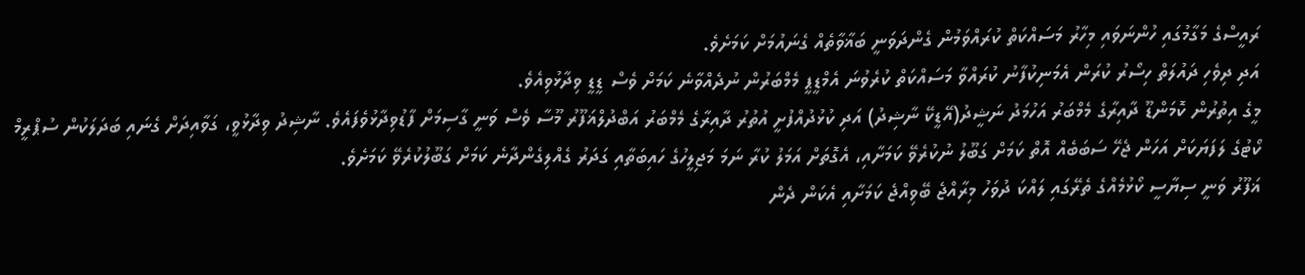ރައީސްގެ މަގާމުގައި ހުންނަވައި މިހާރު މަސައްކަތް ކުރައްވަމުން ގެންދަވަނީ ބަޣާވާތެއް ގެނައުމަށް ކަމަށެވެ.
އަދި ދިވެހި ދައުލަތް ހިސޯރު ކުރަން އެމަނިކުފާނު ކުރައްވާ މަސައްކަތް ކުރެވުނަ އެމްޑީޕީ މެމްބަރުން ނުދެއްވާނެ ކަމަށް ވެސް ޑީޑީ ވިދާޅުވިއެވެ.
މީގެ އިތުރުން ކޮމަންޑޫ ދާއިރާގެ މެމްބަރު އަހުމަދު ނަޝީދު(އޭޑީކޭ ނާޝިދު) އަދި ކުޅުދުއްފުށީ އުތުރު ދާއިރާގެ މެމްބަރު އަބްދުލްޣަފޫރު މޫސާ ވެސް ވަނީ ގާސިމަށް ފާޑުވިދާޅުވެފައެވެ. ނާޝިދު ވިދާޅުވީ، ގަވާއިދަށް ގެނައި ބަދަލަކުން ސުޕްރީމް ކޯޓުގެ ލަފަޔަކަށް އަހަން ޖެހޭ ސަބަބެއް އޮތް ކަމަށް ގަބޫލު ނުކުރެވޭ ކަމަށާއި، އެގޮތަށް އަމަލު ކުރާ ނަމަ މަޖިލީހުގެ ހައިބަތާއި ގަދަރު ގެއްލިގެންދާނެ ކަމަށް ގަބޫލުކުރެވޭ ކަމަށެވެ.
ޣަފޫރު ވަނީ ސިޔާސީ ކޯޅުމެއްގެ ތެރޭގައި ލައްކަ ދުވަހު މިރާއްޖެ ބޭވިއްޖެ ކަމަށާއި އެކަން ދެން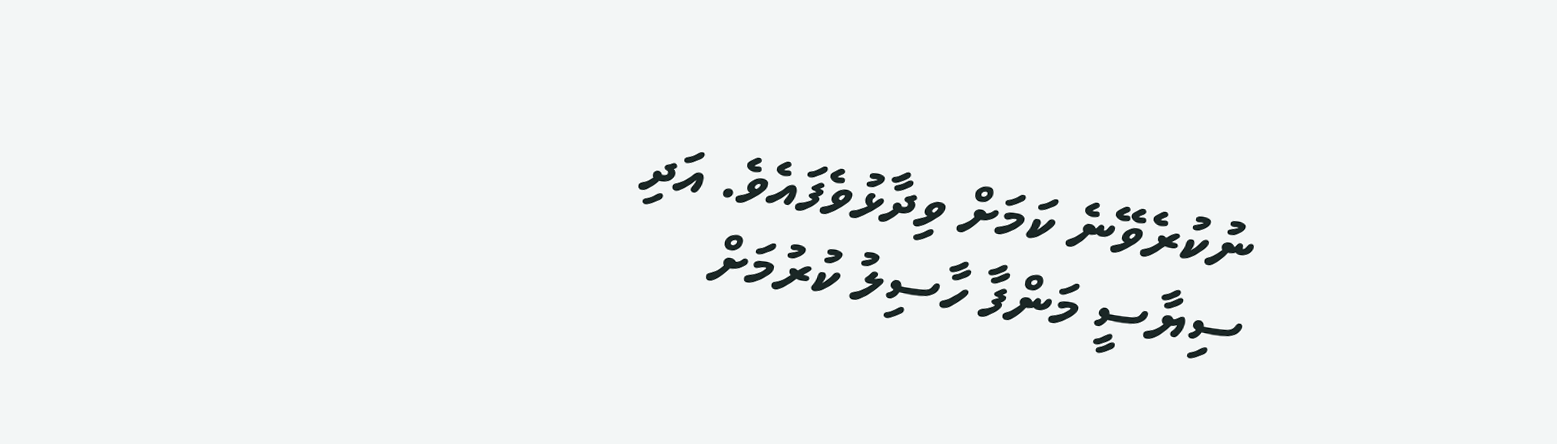ނުކުރެވޭނެ ކަމަށް ވިދާޅުވެފައެވެ. އަދި ސިޔާސީ މަންފާ ހާސިލު ކުރުމަށް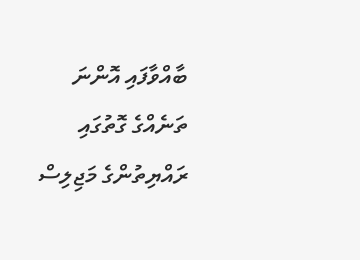ބާއްވާފައި އޮންނަ ތަނެއްގެ ގޮތުގައި ރައްޔިތުންގެ މަޖިލިސް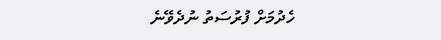ހެދުމަށް ފުރުސަތު ނުދެވޭނެ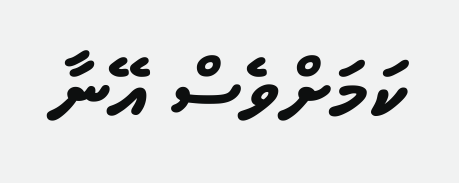ކަމަށްވެސް އޭނާ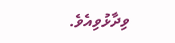ވިދާޅުވިއެވެ.